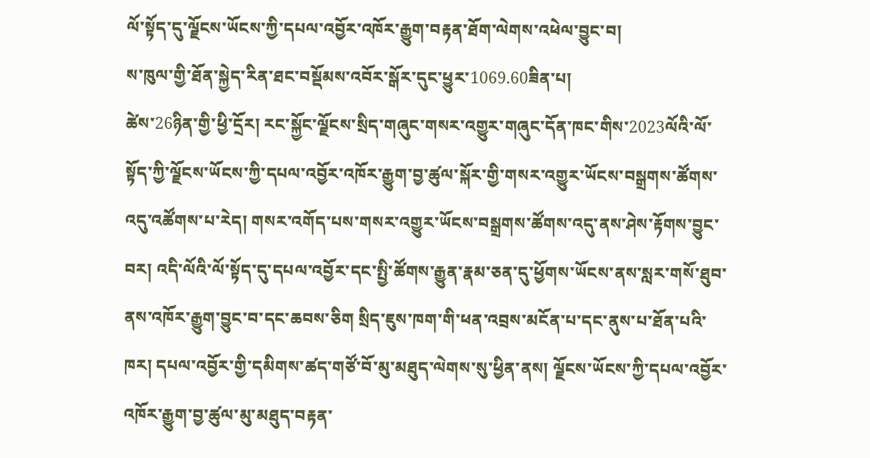ལོ་སྟོད་དུ་ལྗོངས་ཡོངས་ཀྱི་དཔལ་འབྱོར་འཁོར་རྒྱུག་བརྟན་ཐོག་ལེགས་འཕེལ་བྱུང་བ།
ས་ཁུལ་གྱི་ཐོན་སྐྱེད་རིན་ཐང་བསྡོམས་འབོར་སྒོར་དུང་ཕྱུར་1069.60ཟིན་པ།
ཚེས་26ཉིན་གྱི་ཕྱི་དྲོར། རང་སྐྱོང་ལྗོངས་སྲིད་གཞུང་གསར་འགྱུར་གཞུང་དོན་ཁང་གིས་2023ལོའི་ལོ་སྟོད་ཀྱི་ལྗོངས་ཡོངས་ཀྱི་དཔལ་འབྱོར་འཁོར་རྒྱུག་བྱ་ཚུལ་སྐོར་གྱི་གསར་འགྱུར་ཡོངས་བསྒྲགས་ཚོགས་འདུ་འཚོགས་པ་རེད། གསར་འགོད་པས་གསར་འགྱུར་ཡོངས་བསྒྲགས་ཚོགས་འདུ་ནས་ཤེས་རྟོགས་བྱུང་བར། འདི་ལོའི་ལོ་སྟོད་དུ་དཔལ་འབྱོར་དང་སྤྱི་ཚོགས་རྒྱུན་རྣམ་ཅན་དུ་ཕྱོགས་ཡོངས་ནས་སླར་གསོ་ཐུབ་ནས་འཁོར་རྒྱུག་བྱུང་བ་དང་ཆབས་ཅིག སྲིད་ཇུས་ཁག་གི་ཕན་འབྲས་མངོན་པ་དང་ནུས་པ་ཐོན་པའི་ཁར། དཔལ་འབྱོར་གྱི་དམིགས་ཚད་གཙོ་བོ་མུ་མཐུད་ལེགས་སུ་ཕྱིན་ནས། ལྗོངས་ཡོངས་ཀྱི་དཔལ་འབྱོར་འཁོར་རྒྱུག་བྱ་ཚུལ་མུ་མཐུད་བརྟན་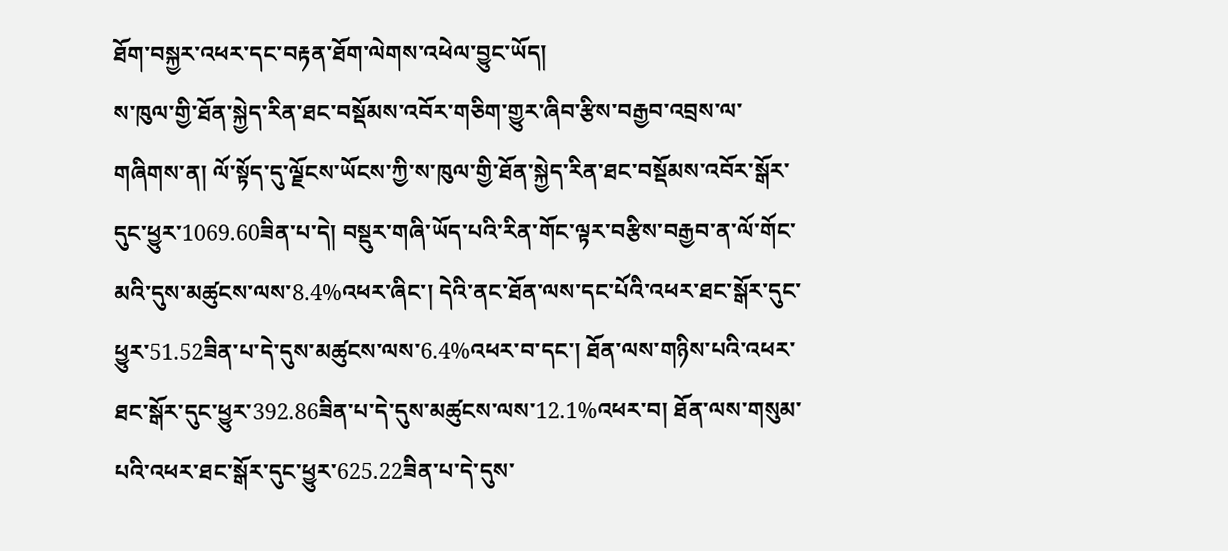ཐོག་བསྐྱར་འཕར་དང་བརྟན་ཐོག་ལེགས་འཕེལ་བྱུང་ཡོད།
ས་ཁུལ་གྱི་ཐོན་སྐྱེད་རིན་ཐང་བསྡོམས་འབོར་གཅིག་གྱུར་ཞིབ་རྩིས་བརྒྱབ་འབྲས་ལ་གཞིགས་ན། ལོ་སྟོད་དུ་ལྗོངས་ཡོངས་ཀྱི་ས་ཁུལ་གྱི་ཐོན་སྐྱེད་རིན་ཐང་བསྡོམས་འབོར་སྒོར་དུང་ཕྱུར་1069.60ཟིན་པ་དེ། བསྡུར་གཞི་ཡོད་པའི་རིན་གོང་ལྟར་བརྩིས་བརྒྱབ་ན་ལོ་གོང་མའི་དུས་མཚུངས་ལས་8.4%འཕར་ཞིང་། དེའི་ནང་ཐོན་ལས་དང་པོའི་འཕར་ཐང་སྒོར་དུང་ཕྱུར་51.52ཟིན་པ་དེ་དུས་མཚུངས་ལས་6.4%འཕར་བ་དང་། ཐོན་ལས་གཉིས་པའི་འཕར་ཐང་སྒོར་དུང་ཕྱུར་392.86ཟིན་པ་དེ་དུས་མཚུངས་ལས་12.1%འཕར་བ། ཐོན་ལས་གསུམ་པའི་འཕར་ཐང་སྒོར་དུང་ཕྱུར་625.22ཟིན་པ་དེ་དུས་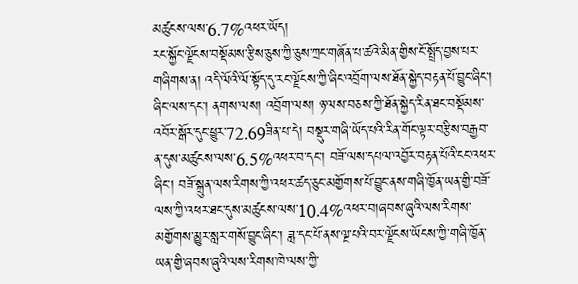མཚུངས་ལས་6.7%འཕར་ཡོད།
རང་སྐྱོང་ལྗོངས་བསྡོམས་རྩིས་ཅུས་ཀྱི་ཅུས་ཀྲང་གཞོན་པ་ཚའེ་མིན་གྱིས་ངོ་སྤྲོད་བྱས་པར་གཞིགས་ན། འདི་ལོའི་ལོ་སྟོད་དུ་རང་ལྗོངས་ཀྱི་ཞིང་འབྲོག་ལས་ཐོན་སྐྱེད་བརྟན་པོ་བྱུང་ཞིང་། ཞིང་ལས་དང་། ནགས་ལས། འབྲོག་ལས། ཉ་ལས་བཅས་ཀྱི་ཐོན་སྐྱེད་རིན་ཐང་བསྡོམས་འབོར་སྒོར་དུང་ཕྱུར་72.69ཟིན་པ་དེ། བསྡུར་གཞི་ཡོད་པའི་རིན་གོང་ལྟར་བརྩིས་བརྒྱབ་ན་དུས་མཚུངས་ལས་6.5%འཕར་བ་དང་། བཟོ་ལས་དཔལ་འབྱོར་བརྟན་པོའི་ངང་འཕར་ཞིང་། བཟོ་སྐྲུན་ལས་རིགས་ཀྱི་འཕར་ཚད་ཅུང་མགྱོགས་པོ་བྱུང་ནས་གཞི་ཁྱོན་ཡན་གྱི་བཟོ་ལས་ཀྱི་འཕར་ཐང་དུས་མཚུངས་ལས་10.4%འཕར་བ།ཞབས་ཞུའི་ལས་རིགས་མགྱོགས་མྱུར་སླར་གསོ་བྱུང་ཞིང་། ཟླ་དང་པོ་ནས་ལྔ་པའི་བར་ལྗོངས་ཡོངས་ཀྱི་གཞི་ཁྱོན་ཡན་གྱི་ཞབས་ཞུའི་ལས་རིགས་ཁེ་ལས་ཀྱི་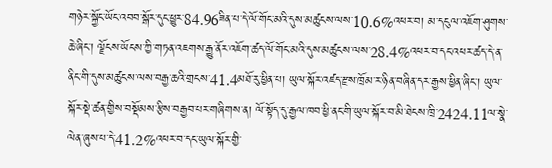གཉེར་སྐྱོང་ཡོང་འབབ་སྒོར་དུང་ཕྱུར་84.96ཟིན་པ་དེ་ལོ་གོང་མའི་དུས་མཚུངས་ལས་10.6%འཕར་བ། མ་དངུལ་འཇོག་ཤུགས་ཆེ་ཞིང་། ལྗོངས་ཡོངས་ཀྱི་གཏན་འཇགས་རྒྱུ་ནོར་འཇོག་ཚད་ལོ་གོང་མའི་དུས་མཚུངས་ལས་28.4%འཕར་བ་དང་འཕར་ཚད་དེ་ན་ནིང་གི་དུས་མཚུངས་ལས་བརྒྱ་ཆའི་གྲངས་41.4མཐོ་རུ་ཕྱིན་པ། ཡུལ་སྐོར་འཛད་རྫས་ཁྲོམ་ར་ཉིན་བཞིན་དར་རྒྱས་ཕྱིན་ཞིང་། ཡུལ་སྐོར་སྡེ་ཚན་གྱིས་བསྡོམས་རྩིས་བརྒྱབ་པར་གཞིགས་ན། ལོ་སྟོད་དུ་རྒྱལ་ཁབ་ཕྱི་ནང་གི་ཡུལ་སྐོར་བ་མི་ཐེངས་ཁྲི་2424.11ལ་སྣེ་ལེན་ཞུས་པ་དེ་41.2%འཕར་བ་དང་ཡུལ་སྐོར་གྱི་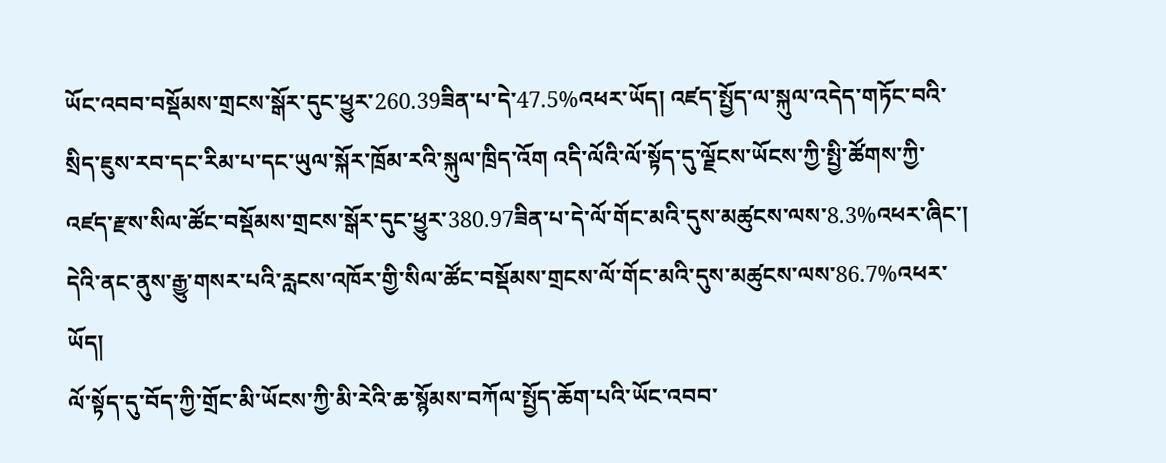ཡོང་འབབ་བསྡོམས་གྲངས་སྒོར་དུང་ཕྱུར་260.39ཟིན་པ་དེ་47.5%འཕར་ཡོད། འཛད་སྤྱོད་ལ་སྐུལ་འདེད་གཏོང་བའི་སྲིད་ཇུས་རབ་དང་རིམ་པ་དང་ཡུལ་སྐོར་ཁྲོམ་རའི་སྐུལ་ཁྲིད་འོག འདི་ལོའི་ལོ་སྟོད་དུ་ལྗོངས་ཡོངས་ཀྱི་སྤྱི་ཚོགས་ཀྱི་འཛད་རྫས་སིལ་ཚོང་བསྡོམས་གྲངས་སྒོར་དུང་ཕྱུར་380.97ཟིན་པ་དེ་ལོ་གོང་མའི་དུས་མཚུངས་ལས་8.3%འཕར་ཞིང་། དེའི་ནང་ནུས་རྒྱུ་གསར་པའི་རླངས་འཁོར་གྱི་སིལ་ཚོང་བསྡོམས་གྲངས་ལོ་གོང་མའི་དུས་མཚུངས་ལས་86.7%འཕར་ཡོད།
ལོ་སྟོད་དུ་བོད་ཀྱི་གྲོང་མི་ཡོངས་ཀྱི་མི་རེའི་ཆ་སྙོམས་བཀོལ་སྤྱོད་ཆོག་པའི་ཡོང་འབབ་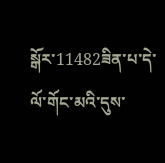སྒོར་11482ཟིན་པ་དེ་ལོ་གོང་མའི་དུས་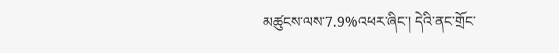མཚུངས་ལས་7.9%འཕར་ཞིང་། དེའི་ནང་གྲོང་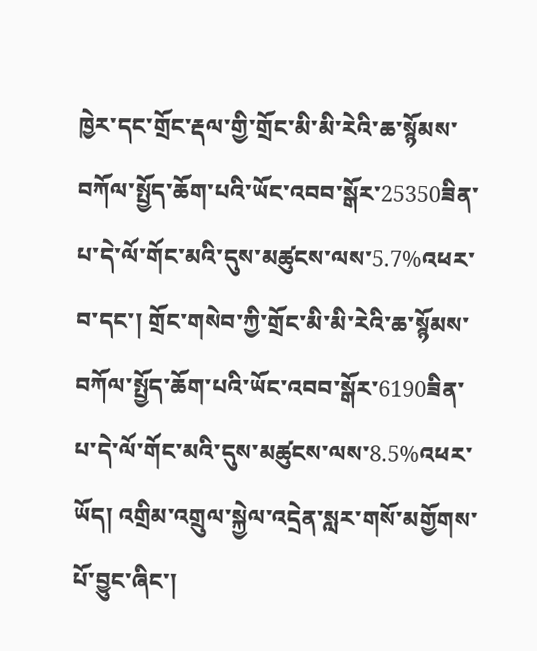ཁྱེར་དང་གྲོང་རྡལ་གྱི་གྲོང་མི་མི་རེའི་ཆ་སྙོམས་བཀོལ་སྤྱོད་ཆོག་པའི་ཡོང་འབབ་སྒོར་25350ཟིན་པ་དེ་ལོ་གོང་མའི་དུས་མཚུངས་ལས་5.7%འཕར་བ་དང་། གྲོང་གསེབ་ཀྱི་གྲོང་མི་མི་རེའི་ཆ་སྙོམས་བཀོལ་སྤྱོད་ཆོག་པའི་ཡོང་འབབ་སྒོར་6190ཟིན་པ་དེ་ལོ་གོང་མའི་དུས་མཚུངས་ལས་8.5%འཕར་ཡོད། འགྲིམ་འགྲུལ་སྐྱེལ་འདྲེན་སླར་གསོ་མགྱོགས་པོ་བྱུང་ཞིང་།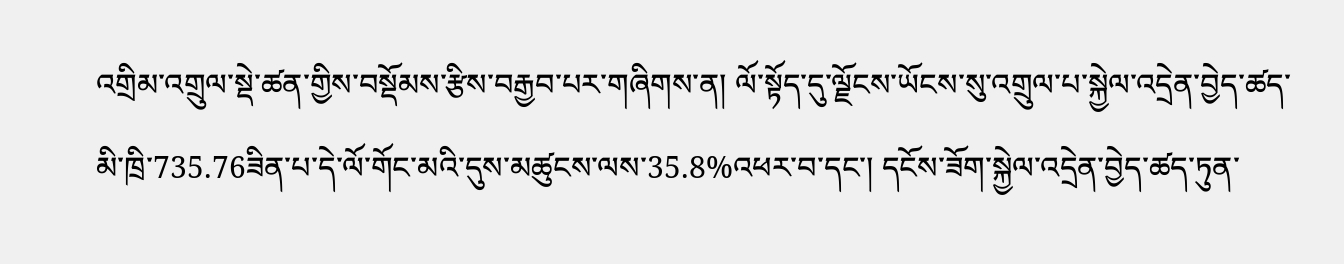འགྲིམ་འགྲུལ་སྡེ་ཚན་གྱིས་བསྡོམས་རྩིས་བརྒྱབ་པར་གཞིགས་ན། ལོ་སྟོད་དུ་ལྗོངས་ཡོངས་སུ་འགྲུལ་པ་སྐྱེལ་འདྲེན་བྱེད་ཚད་མི་ཁྲི་735.76ཟིན་པ་དེ་ལོ་གོང་མའི་དུས་མཚུངས་ལས་35.8%འཕར་བ་དང་། དངོས་ཟོག་སྐྱེལ་འདྲེན་བྱེད་ཚད་ཏུན་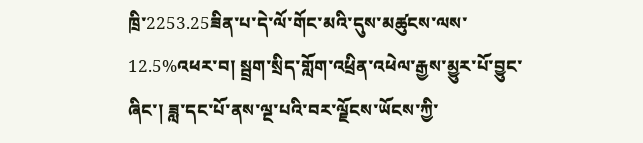ཁྲི་2253.25ཟིན་པ་དེ་ལོ་གོང་མའི་དུས་མཚུངས་ལས་12.5%འཕར་བ། སྦྲག་སྲིད་གློག་འཕྲིན་འཕེལ་རྒྱས་མྱུར་པོ་བྱུང་ཞིང་། ཟླ་དང་པོ་ནས་ལྔ་པའི་བར་ལྗོངས་ཡོངས་ཀྱི་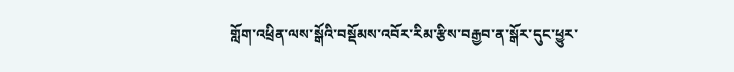གློག་འཕྲིན་ལས་སྒོའི་བསྡོམས་འབོར་རིམ་རྩིས་བརྒྱབ་ན་སྒོར་དུང་ཕྱུར་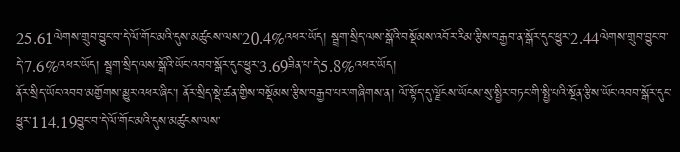25.61ལེགས་གྲུབ་བྱུང་བ་དེ་ལོ་གོང་མའི་དུས་མཚུངས་ལས་20.4%འཕར་ཡོད། སྦྲག་སྲིད་ལས་སྒོའི་བསྡོམས་འབོར་རིམ་རྩིས་བརྒྱབ་ན་སྒོར་དུང་ཕྱུར་2.44ལེགས་གྲུབ་བྱུང་བ་དེ་7.6%འཕར་ཡོད། སྦྲག་སྲིད་ལས་སྒོའི་ཡོང་འབབ་སྒོར་དུང་ཕྱུར་3.69ཟིན་པ་དེ་5.8%འཕར་ཡོད།
ནོར་སྲིད་ཡོང་འབབ་མགྱོགས་མྱུར་འཕར་ཞིང་། ནོར་སྲིད་སྡེ་ཚན་གྱིས་བསྡོམས་རྩིས་བརྒྱབ་པར་གཞིགས་ན། ལོ་སྟོད་དུ་ལྗོངས་ཡོངས་སུ་སྤྱིར་བཏང་གི་སྤྱི་པའི་སྔོན་རྩིས་ཡོང་འབབ་སྒོར་དུང་ཕྱུར་114.19བྱུང་བ་དེ་ལོ་གོང་མའི་དུས་མཚུངས་ལས་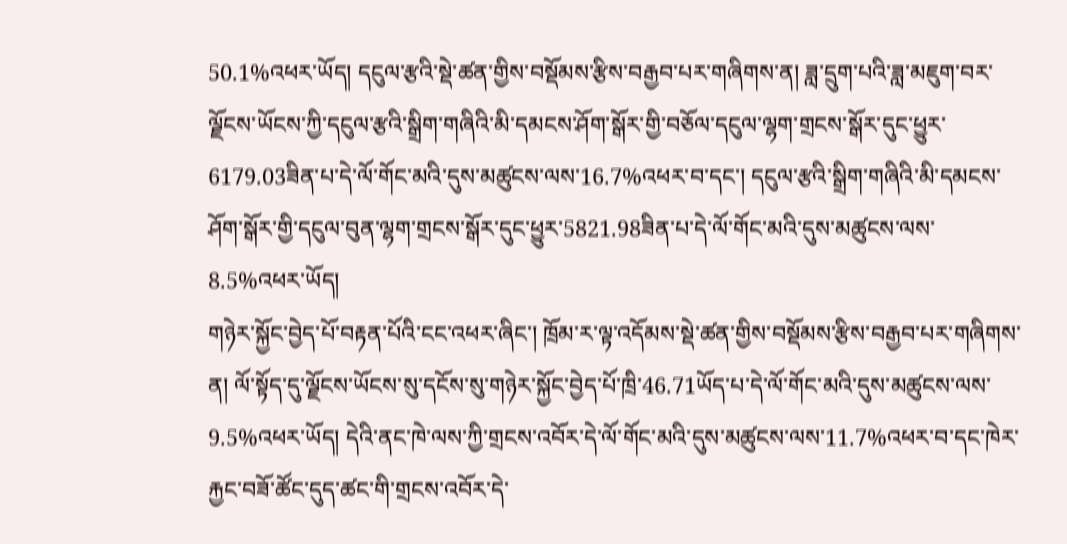50.1%འཕར་ཡོད། དངུལ་རྩའི་སྡེ་ཚན་གྱིས་བསྡོམས་རྩིས་བརྒྱབ་པར་གཞིགས་ན། ཟླ་དྲུག་པའི་ཟླ་མཇུག་བར་ལྗོངས་ཡོངས་ཀྱི་དངུལ་རྩའི་སྒྲིག་གཞིའི་མི་དམངས་ཤོག་སྒོར་གྱི་བཅོལ་དངུལ་ལྷག་གྲངས་སྒོར་དུང་ཕྱུར་6179.03ཟིན་པ་དེ་ལོ་གོང་མའི་དུས་མཚུངས་ལས་16.7%འཕར་བ་དང་། དངུལ་རྩའི་སྒྲིག་གཞིའི་མི་དམངས་ཤོག་སྒོར་གྱི་དངུལ་བུན་ལྷག་གྲངས་སྒོར་དུང་ཕྱུར་5821.98ཟིན་པ་དེ་ལོ་གོང་མའི་དུས་མཚུངས་ལས་8.5%འཕར་ཡོད།
གཉེར་སྐྱོང་བྱེད་པོ་བརྟན་པོའི་ངང་འཕར་ཞིང་། ཁྲོམ་ར་ལྟ་འདོམས་སྡེ་ཚན་གྱིས་བསྡོམས་རྩིས་བརྒྱབ་པར་གཞིགས་ན། ལོ་སྟོད་དུ་ལྗོངས་ཡོངས་སུ་དངོས་སུ་གཉེར་སྐྱོང་བྱེད་པོ་ཁྲི་46.71ཡོད་པ་དེ་ལོ་གོང་མའི་དུས་མཚུངས་ལས་9.5%འཕར་ཡོད། དེའི་ནང་ཁེ་ལས་ཀྱི་གྲངས་འབོར་དེ་ལོ་གོང་མའི་དུས་མཚུངས་ལས་11.7%འཕར་བ་དང་ཁེར་རྐྱང་བཟོ་ཚོང་དུད་ཚང་གི་གྲངས་འབོར་དེ་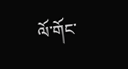ལོ་གོང་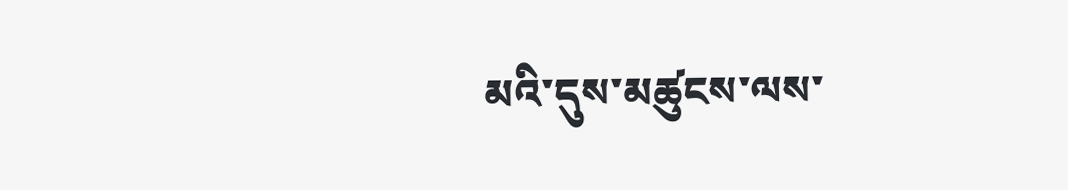མའི་དུས་མཚུངས་ལས་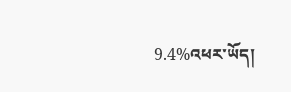9.4%འཕར་ཡོད།